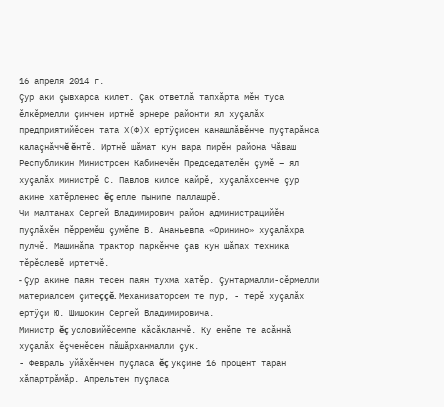16 апреля 2014 г.
Çур аки çывхарса килет. Çак ответлă тапхăрта мĕн туса ĕлкĕрмелли çинчен иртнĕ эрнере районти ял хуçалăх предприятийĕсен тата Х(Ф)Х ертÿçисен канашлăвĕнче пуçтарăнса калаçнăччĕ ĕнтĕ. Иртнĕ шăмат кун вара пирĕн района Чăваш Республикин Министрсен Кабинечĕн Председателĕн çумĕ – ял хуçалăх министрĕ С. Павлов килсе кайрĕ, хуçалăхсенче çур акине хатĕрленес ĕç епле пынипе паллашрĕ.
Чи малтанах Сергей Владимирович район администрацийĕн пуçлăхĕн пĕрремĕш çумĕпе В. Ананьевпа «Оринино» хуçалăхра пулчĕ. Машинăпа трактор паркĕнче çав кун шăпах техника тĕрĕслевĕ иртетчĕ.
- Çур акине паян тесен паян тухма хатĕр. Çунтармалли-сĕрмелли материалсем çитеççĕ. Механизаторсем те пур, - терĕ хуçалăх ертÿçи Ю. Шишокин Сергей Владимировича.
Министр ĕç условийĕсемпе кăсăкланчĕ. Ку енĕпе те асăннă хуçалăх ĕçченĕсен пăшăрханмалли çук.
- Февраль уйăхĕнчен пуçласа ĕç укçине 16 процент таран хăпартрăмăр. Апрельтен пуçласа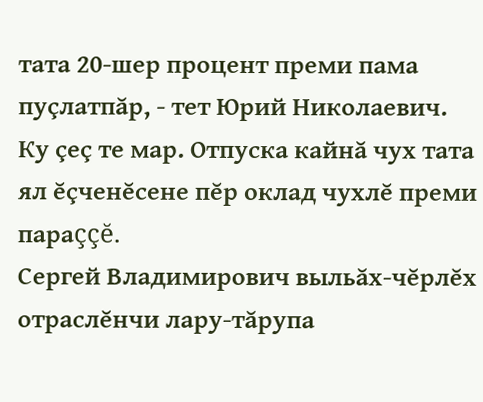тата 20-шер процент преми пама пуçлатпăр, - тет Юрий Николаевич.
Ку çеç те мар. Отпуска кайнă чух тата ял ĕçченĕсене пĕр оклад чухлĕ преми параççĕ.
Сергей Владимирович выльăх-чĕрлĕх отраслĕнчи лару-тăрупа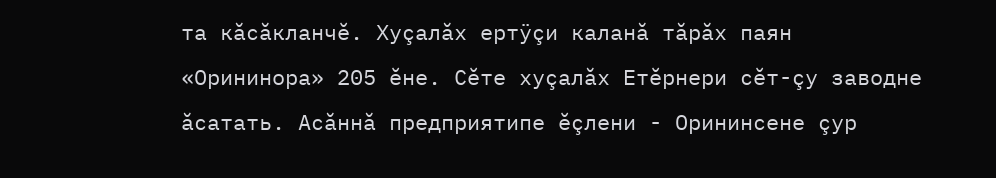та кăсăкланчĕ. Хуçалăх ертÿçи каланă тăрăх паян «Орининора» 205 ĕне. Сĕте хуçалăх Етĕрнери сĕт-çу заводне ăсатать. Асăннă предприятипе ĕçлени - Орининсене çур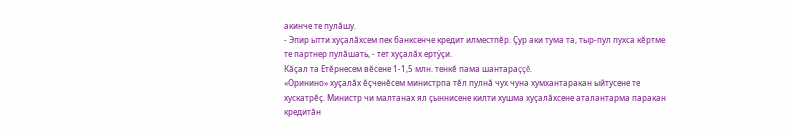акинче те пулăшу.
- Эпир ытти хуçалăхсем пек банксенче кредит илместпĕр. Çур аки тума та, тыр-пул пухса кĕртме те партнер пулăшать, - тет хуçалăх ертÿçи.
Кăçал та Етĕрнесем вĕсене 1-1,5 млн. тенкĕ пама шантараççĕ.
«Оринино» хуçалăх ĕçченĕсем министрпа тĕл пулнă чух чуна хумхантаракан ыйтусене те хускатрĕç. Министр чи малтанах ял çыннисене килти хушма хуçалăхсене аталантарма паракан кредитăн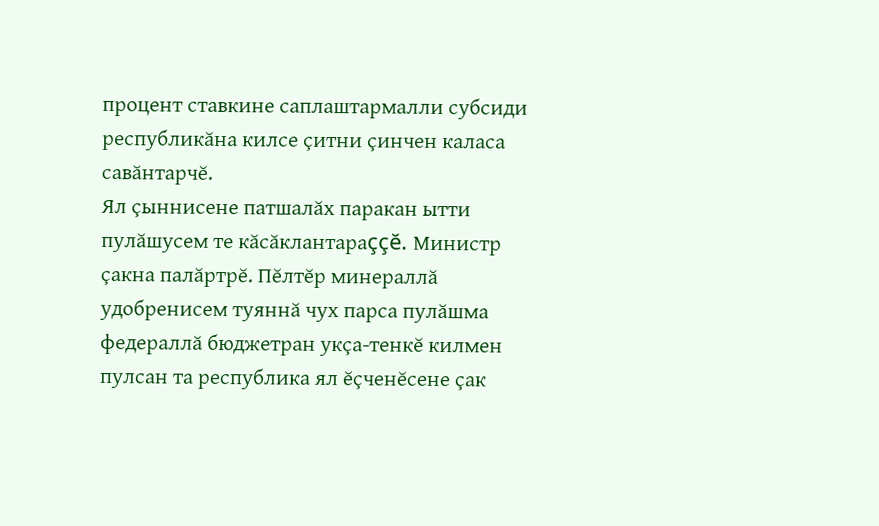процент ставкине саплаштармалли субсиди республикăна килсе çитни çинчен каласа савăнтарчĕ.
Ял çыннисене патшалăх паракан ытти пулăшусем те кăсăклантараççĕ. Министр çакна палăртрĕ. Пĕлтĕр минераллă удобренисем туяннă чух парса пулăшма федераллă бюджетран укçа-тенкĕ килмен пулсан та республика ял ĕçченĕсене çак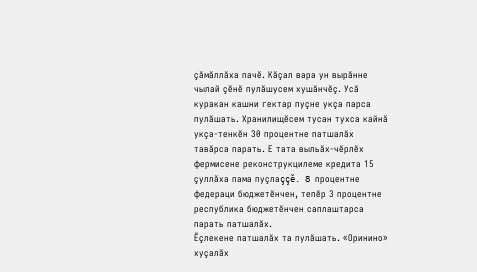çăмăллăха пачĕ. Кăçал вара ун вырăнне чылай çĕнĕ пулăшусем хушăнчĕç. Усă куракан кашни гектар пуçне укçа парса пулăшать. Хранилищĕсем тусан тухса кайнă укçа-тенкĕн 30 процентне патшалăх тавăрса парать. Е тата выльăх-чĕрлĕх фермисене реконструкцилеме кредита 15 çуллăха пама пуçлаççĕ. 8 процентне федераци бюджетĕнчен, тепĕр 3 процентне республика бюджетĕнчен саплаштарса парать патшалăх.
Ĕçлекене патшалăх та пулăшать. «Оринино» хуçалăх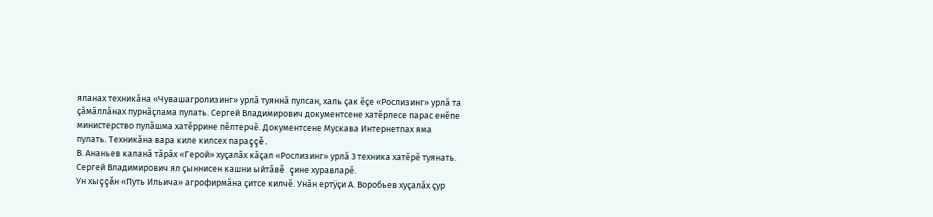яланах техникăна «Чувашагролизинг» урлă туяннă пулсан, халь çак ĕçе «Рослизинг» урлă та çăмăллăнах пурнăçлама пулать. Сергей Владимирович документсене хатĕрлесе парас енĕпе министерство пулăшма хатĕррине пĕлтерчĕ. Документсене Мускава Интернетпах яма пулать. Техникăна вара киле килсех параççĕ.
В. Ананьев каланă тăрăх «Герой» хуçалăх кăçал «Рослизинг» урлă 3 техника хатĕрĕ туянать.
Сергей Владимирович ял çыннисен кашни ыйтăвĕ çине хуравларĕ.
Ун хыççăн «Путь Ильича» агрофирмăна çитсе килчĕ. Унăн ертÿçи А. Воробьев хуçалăх çур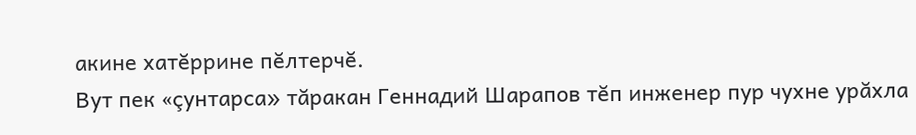акине хатĕррине пĕлтерчĕ.
Вут пек «çунтарса» тăракан Геннадий Шарапов тĕп инженер пур чухне урăхла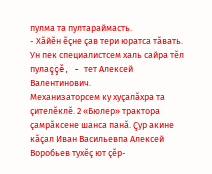пулма та пултараймасть.
- Хăйĕн ĕçне çав тери юратса тăвать. Ун пек специалистсем халь сайра тĕл пулаççĕ, - тет Алексей Валентинович.
Механизаторсем ку хуçалăхра та çителĕклĕ. 2 «Бюлер» трактора çамрăксене шанса панă. Çур акине кăçал Иван Васильевпа Алексей Воробьев тухĕç ют çĕр-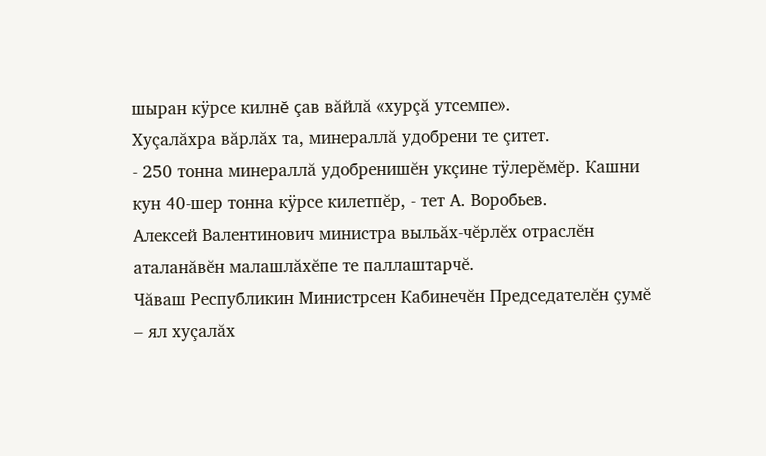шыран кÿрсе килнĕ çав вăйлă «хурçă утсемпе».
Хуçалăхра вăрлăх та, минераллă удобрени те çитет.
- 250 тонна минераллă удобренишĕн укçине тÿлерĕмĕр. Кашни кун 40-шер тонна кÿрсе килетпĕр, - тет А. Воробьев.
Алексей Валентинович министра выльăх-чĕрлĕх отраслĕн аталанăвĕн малашлăхĕпе те паллаштарчĕ.
Чăваш Республикин Министрсен Кабинечĕн Председателĕн çумĕ – ял хуçалăх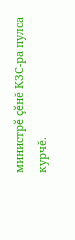министрĕ çĕнĕ КЗС-ра пулса курчĕ.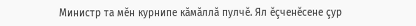Министр та мĕн курнипе кăмăллă пулчĕ. Ял ĕçченĕсене çур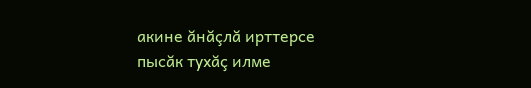акине ăнăçлă ирттерсе пысăк тухăç илме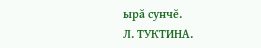ырă сунчĕ.
Л. ТУКТИНА.